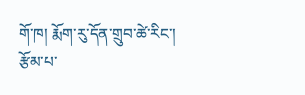གོ་ཁ། རྨོག་རུ་དོན་གྲུབ་ཚེ་རིང་།
རྩོམ་པ་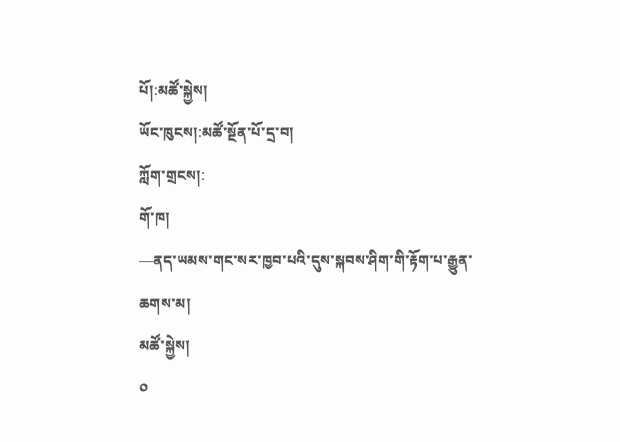པོ།:མཚོ་སྐྱེས།
ཡོང་ཁུངས།:མཚོ་སྔོན་པོ་དྲ་བ།
ཀློག་གྲངས།:
གོ་ཁ།
—ནད་ཡམས་གང་སར་ཁྱབ་པའི་དུས་སྐབས་ཤིག་གི་རྟོག་པ་རྒྱུན་ཆགས་མ།
མཚོ་སྐྱེས།
༠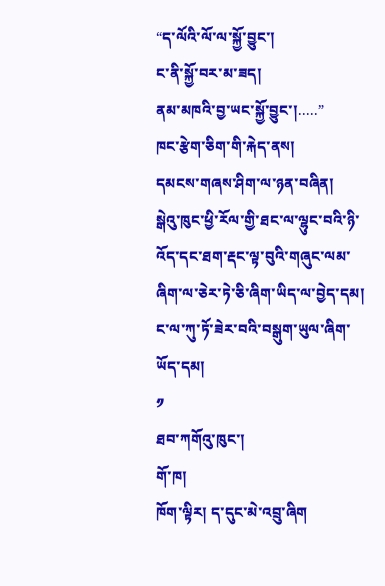“ད་ལོའི་ལོ་ལ་སྐྱོ་བྱུང་།
ང་ནི་སྐྱོ་བར་མ་ཟད།
ནམ་མཁའི་བྱ་ཡང་སྐྱོ་བྱུང་།.....”
ཁང་རྩེག་ཅིག་གི་རྐེད་ནས།
དམངས་གཞས་ཤིག་ལ་ཉན་བཞིན།
སྒེའུ་ཁུང་ཕྱི་རོལ་གྱི་ཐང་ལ་ལྷུང་བའི་ཉི་འོད་དང་ཐག་རྡང་ལྟ་བུའི་གཞུང་ལམ་ཞིག་ལ་ཅེར་ཏེ་ཅི་ཞིག་ཡིད་ལ་བྱེད་དམ།
ང་ལ་ཀུ་ཏོ་ཟེར་བའི་བསྒུག་ཡུལ་ཞིག་ཡོད་དམ།
༡
ཐབ་ཀགོའུ་ཁུང་།
གོ་ཁ།
ཁོག་ལྟིར། ད་དུང་མེ་འབྲུ་ཞིག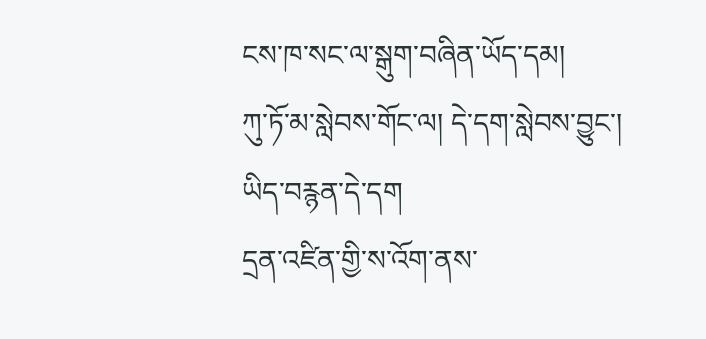ངས་ཁ་སང་ལ་སྒུག་བཞིན་ཡོད་དམ།
ཀུ་ཏོ་མ་སླེབས་གོང་ལ། དེ་དག་སླེབས་བྱུང་།
ཡིད་བརྙན་དེ་དག
དྲན་འཛིན་གྱི་ས་འོག་ནས་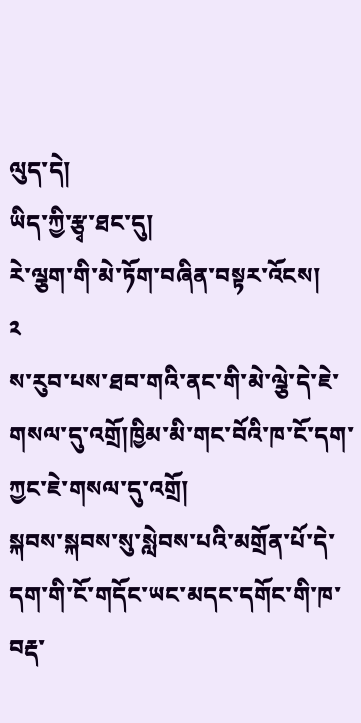ལུད་དེ།
ཡིད་ཀྱི་རྩྭ་ཐང་དུ།
རེ་ལྕག་གི་མེ་ཏོག་བཞིན་བསྟར་འོངས།
༢
ས་རུབ་པས་ཐབ་གའི་ནང་གི་མེ་ལྕེ་དེ་ཇེ་གསལ་དུ་འགྲོ།ཁྱིམ་མི་གང་བོའི་ཁ་ངོ་དག་ཀྱང་ཇེ་གསལ་དུ་འགྲོ།
སྐབས་སྐབས་སུ་སླེབས་པའི་མགྲོན་པོ་དེ་དག་གི་ངོ་གདོང་ཡང་མདང་དགོང་གི་ཁ་བརྡ་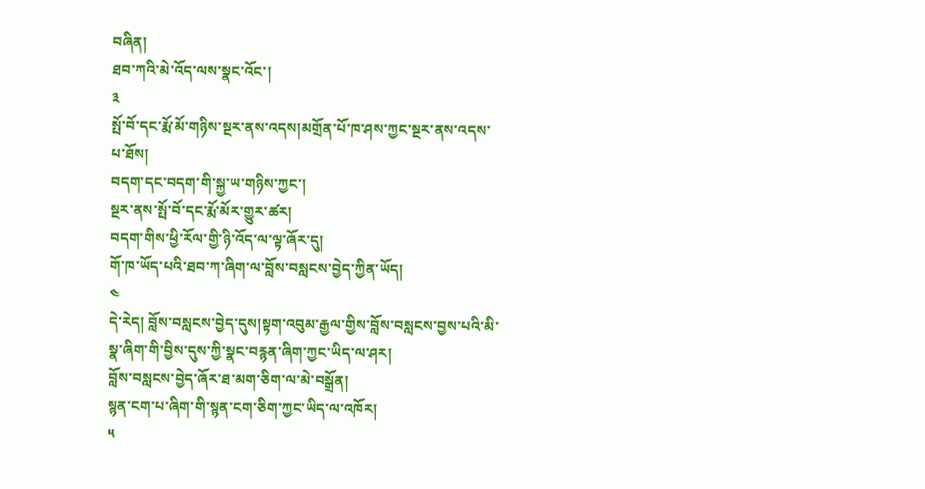བཞིན།
ཐབ་ཀའི་མེ་འོད་ལས་སྣང་འོང་།
༣
སྤོ་བོ་དང་རྨོ་མོ་གཉིས་སྔར་ནས་འདས།མགྲོན་པོ་ཁ་ཤས་ཀྱང་སྔར་ནས་འདས་པ་ཐོས།
བདག་དང་བདག་གི་སྐྱ་ཡ་གཉིས་ཀྱང་།
སྔར་ནས་སྤོ་བོ་དང་རྨོ་མོར་གྱུར་ཚར།
བདག་གིས་ཕྱི་རོལ་གྱི་ཉི་འོད་ལ་ལྟ་ཞོར་དུ།
གོ་ཁ་ཡོད་པའི་ཐབ་ཀ་ཞིག་ལ་བློས་བསླངས་བྱེད་ཀྱིན་ཡོད།
༤
དེ་རེད། བློས་བསླངས་བྱེད་དུས།སྟག་འབུམ་རྒྱལ་གྱིས་བློས་བསླངས་བྱས་པའི་མི་སྣ་ཞིག་གི་བྱིས་དུས་ཀྱི་སྣང་བརྙན་ཞིག་ཀྱང་ཡིད་ལ་ཤར།
བློས་བསླངས་བྱེད་ཞོར་ཐ་མག་ཅིག་ལ་མེ་བསྒྲོན།
སྙན་ངག་པ་ཞིག་གི་སྙན་ངག་ཅིག་ཀྱང་ཡིད་ལ་འཁོར།
༥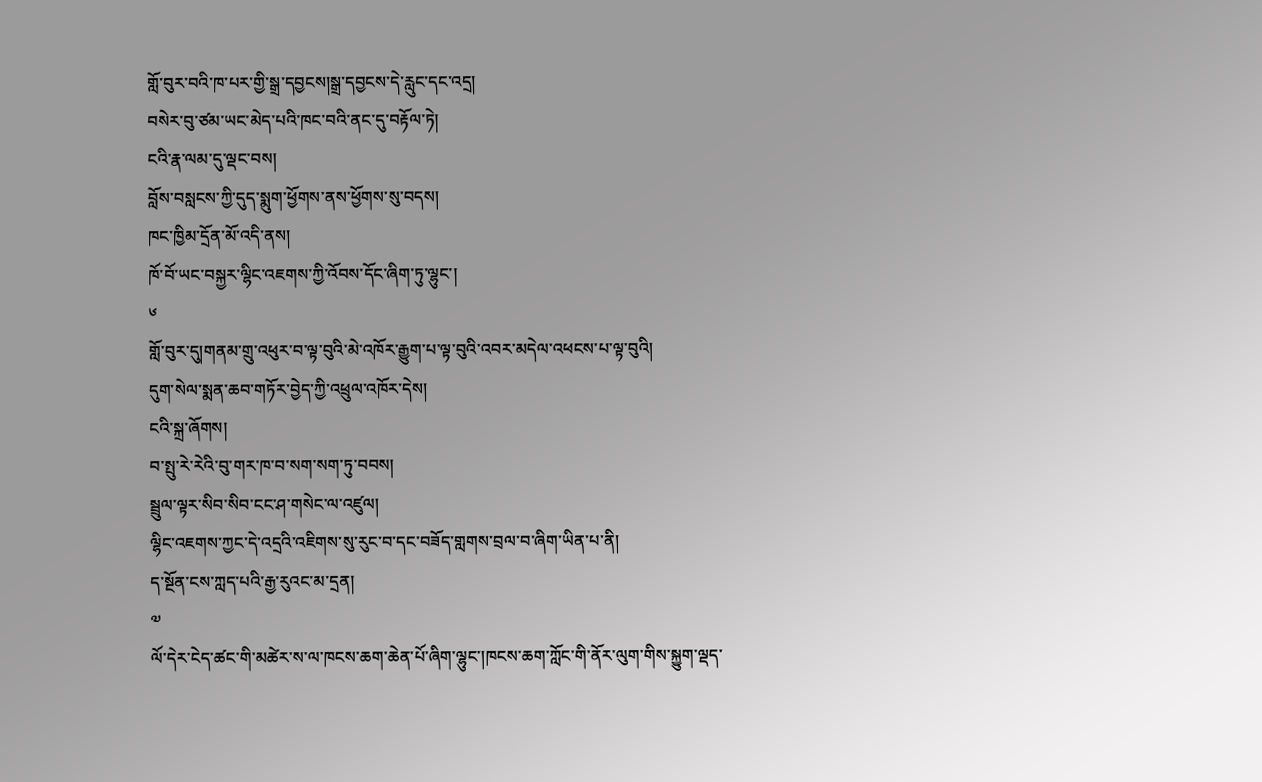གློ་བུར་བའི་ཁ་པར་གྱི་སྒྲ་དབྱངས།སྒྲ་དབྱངས་དེ་རླུང་དང་འདྲ།
བསེར་བུ་ཙམ་ཡང་མེད་པའི་ཁང་བའི་ནང་དུ་བརྟོལ་ཏེ།
ངའི་རྣ་ལམ་དུ་ལྡང་བས།
བློས་བསླངས་ཀྱི་དུད་སྨུག་ཕྱོགས་ནས་ཕྱོགས་སུ་བདས།
ཁང་ཁྱིམ་དྲོན་མོ་འདི་ནས།
ཁོ་བོ་ཡང་བསྐྱར་ལྷིང་འཇགས་ཀྱི་འོབས་དོང་ཞིག་ཏུ་ལྷུང་།
༦
གློ་བུར་དུ།གནམ་གྲུ་འཕུར་བ་ལྟ་བུའི་མེ་འཁོར་རྒྱུག་པ་ལྟ་བུའི་འབར་མདེལ་འཕངས་པ་ལྟ་བུའི།
དུག་སེལ་སྨན་ཆབ་གཏོར་བྱེད་ཀྱི་འཕྲུལ་འཁོར་དེས།
ངའི་སྐྲ་ཞོགས།
བ་སྤུ་རེ་རེའི་བུ་གར་ཁ་བ་སག་སག་ཏུ་བབས།
སྦྲུལ་ལྟར་སིབ་སིབ་ངང་ཤ་གསེང་ལ་འཛུལ།
ལྷིང་འཇགས་ཀྱང་དེ་འདྲའི་འཇིགས་སུ་རུང་བ་དང་བཟོད་གླགས་བྲལ་བ་ཞིག་ཡིན་པ་ནི།
ད་སྔོན་ངས་ཀླད་པའི་རྒྱ་རུའང་མ་དྲན།
༧
ལོ་དེར་ངེད་ཚང་གི་མཚེར་ས་ལ་ཁངས་ཆག་ཆེན་པོ་ཞིག་ལྷུང་།ཁངས་ཆག་ཀློང་གི་ནོར་ལུག་གིས་སྐྱུག་ལྡད་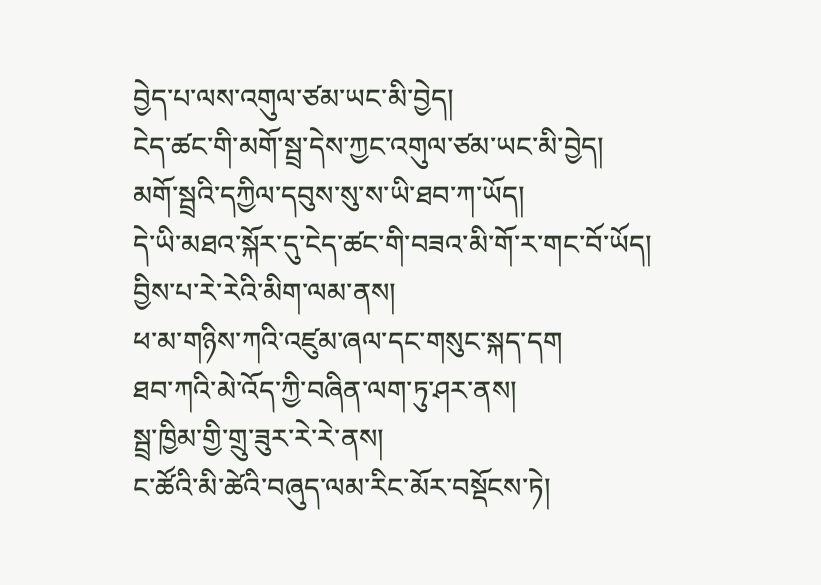བྱེད་པ་ལས་འགུལ་ཙམ་ཡང་མི་བྱེད།
ངེད་ཚང་གི་མགོ་སྦྲ་དེས་ཀྱང་འགུལ་ཙམ་ཡང་མི་བྱེད།
མགོ་སྦྲའི་དཀྱིལ་དབུས་སུ་ས་ཡི་ཐབ་ཀ་ཡོད།
དེ་ཡི་མཐའ་སྐོར་དུ་ངེད་ཚང་གི་བཟའ་མི་གོ་ར་གང་བོ་ཡོད།
བྱིས་པ་རེ་རེའི་མིག་ལམ་ནས།
ཕ་མ་གཉིས་ཀའི་འཛུམ་ཞལ་དང་གསུང་སྐད་དག
ཐབ་ཀའི་མེ་འོད་ཀྱི་བཞིན་ལག་ཏུ་ཤར་ནས།
སྦྲ་ཁྱིམ་གྱི་གྲུ་ཟུར་རེ་རེ་ནས།
ང་ཚོའི་མི་ཚེའི་བཞུད་ལམ་རིང་མོར་བསྡོངས་ཏེ།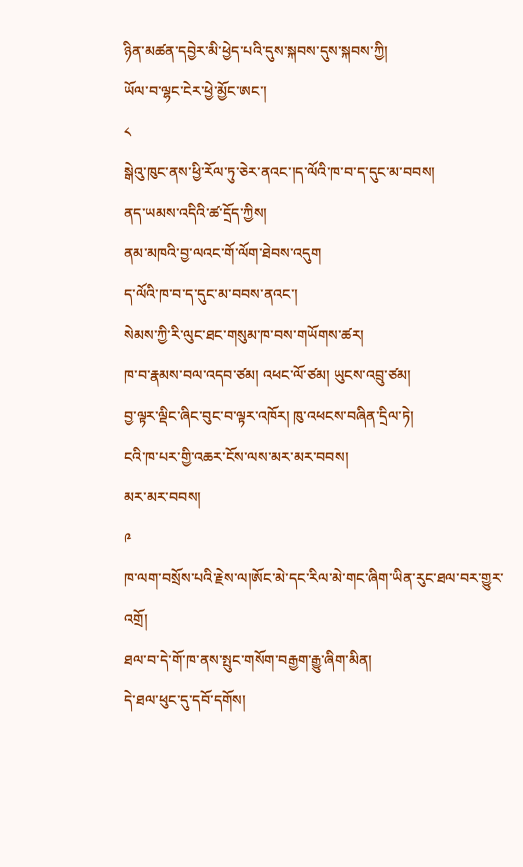ཉིན་མཚན་དབྱེར་མི་ཕྱེད་པའི་དུས་སྐབས་དུས་སྐབས་ཀྱི།
ཡོལ་བ་ལྷང་ངེར་ཕྱེ་མྱོང་ཨང་།
༨
སྒེའུ་ཁུང་ནས་ཕྱི་རོལ་ཏུ་ཅེར་ནའང་།ད་ལོའི་ཁ་བ་ད་དུང་མ་བབས།
ནད་ཡམས་འདིའི་ཚ་དྲོད་ཀྱིས།
ནམ་མཁའི་བྱ་ལའང་གོ་ལོག་ཐེབས་འདུག
ད་ལོའི་ཁ་བ་ད་དུང་མ་བབས་ནའང་།
སེམས་ཀྱི་རི་ལུང་ཐང་གསུམ་ཁ་བས་གཡོགས་ཚར།
ཁ་བ་རྣམས་བལ་འདབ་ཙམ། འཕང་ལོ་ཙམ། ཡུངས་འབྲུ་ཙམ།
བྱ་ལྟར་ལྡིང་ཞིང་བུང་བ་ལྟར་འཁོར། ཁུ་འཕངས་བཞིན་དྲིལ་ཏེ།
ངའི་ཁ་པར་གྱི་འཆར་ངོས་ལས་མར་མར་བབས།
མར་མར་བབས།
༩
ཁ་ལག་བསྲོས་པའི་རྗེས་ལ།ཨོང་མེ་དང་རིལ་མེ་གང་ཞིག་ཡིན་རུང་ཐལ་བར་གྱུར་འགྲོ།
ཐལ་བ་དེ་གོ་ཁ་ནས་སྤུང་གསོག་བརྒྱག་རྒྱུ་ཞིག་མིན།
དེ་ཐལ་ཕུང་དུ་དབོ་དགོས།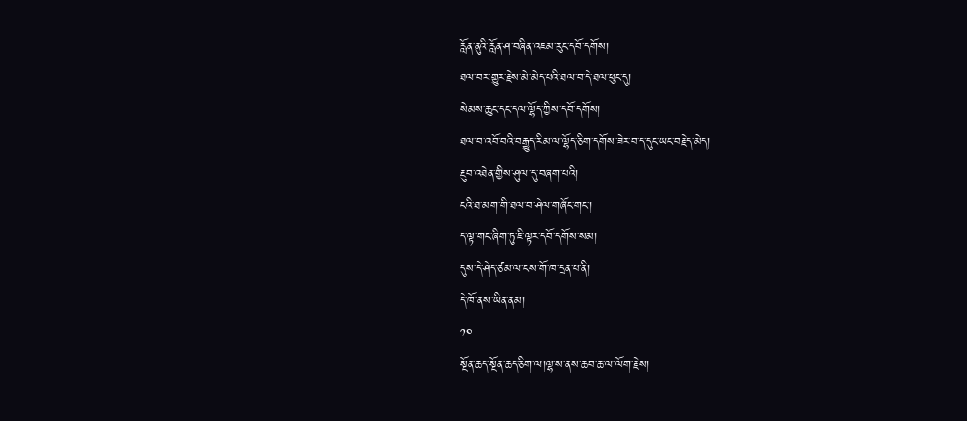རློན་ནུའི་རློན་ཤ་བཞིན་འཇམ་རུང་དབོ་དགོས།
ཐལ་བར་གྱུར་རྗེས་མེ་མེད་པའི་ཐལ་བ་དེ་ཐལ་ཕུང་དུ།
སེམས་ཆུང་དང་དལ་ལྷོད་ཀྱིས་དབོ་དགོས།
ཐལ་བ་འབོ་བའི་བརྒྱུད་རིམ་ལ་ལྷོད་ཅིག་དགོས་ཟེར་བ་ད་དུང་ཡང་བརྗེད་མེད།
རྔུབ་འཐེན་གྱིས་ཤུལ་དུ་བཞག་པའི།
ངའི་ཐ་མག་གི་ཐལ་བ་ཤེལ་གཞོང་གང་།
ད་ལྟ་གང་ཞིག་ཏུ་ཇི་ལྟར་དབོ་དགོས་སམ།
དུས་དེ་ཤེད་ཙམ་ལ་ངས་གོ་ཁ་དྲན་པ་ནི།
དེ་ཁོ་ནས་ཡིན་ནམ།
༡༠
སྔོན་ཆད་སྔོན་ཆད་ཅིག་ལ།ལྷ་ས་ནས་ཆབ་ཆ་ལ་ལོག་རྗེས།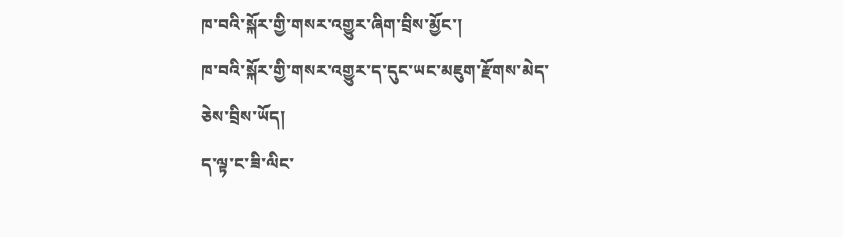ཁ་བའི་སྐོར་གྱི་གསར་འགྱུར་ཞིག་བྲིས་མྱོང་།
ཁ་བའི་སྐོར་གྱི་གསར་འགྱུར་ད་དུང་ཡང་མཇུག་རྫོགས་མེད་ཅེས་བྲིས་ཡོད།
ད་ལྟ་ང་ཟི་ལིང་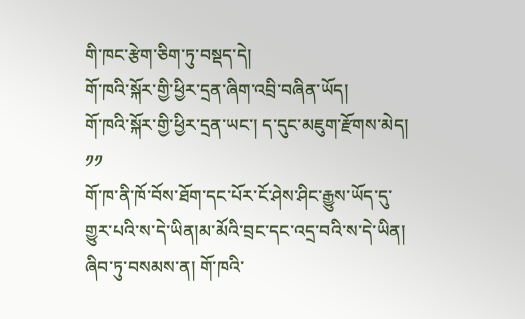གི་ཁང་རྩེག་ཅིག་ཏུ་བསྡད་དེ།
གོ་ཁའི་སྐོར་གྱི་ཕྱིར་དྲན་ཞིག་འབྲི་བཞིན་ཡོད།
གོ་ཁའི་སྐོར་གྱི་ཕྱིར་དྲན་ཡང་། ད་དུང་མཇུག་རྫོགས་མེད།
༡༡
གོ་ཁ་ནི་ཁོ་བོས་ཐོག་དང་པོར་ངོ་ཤེས་ཤིང་རྒྱུས་ཡོད་དུ་གྱུར་པའི་ས་དེ་ཡིན།མ་མོའི་བྲང་དང་འདྲ་བའི་ས་དེ་ཡིན།
ཞིབ་ཏུ་བསམས་ན། གོ་ཁའི་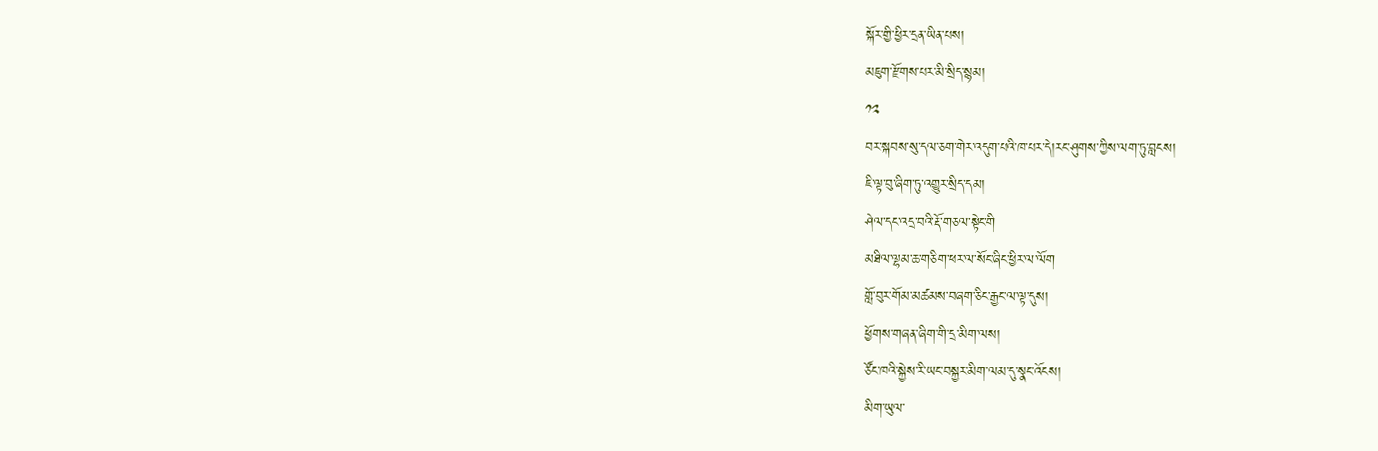སྐོར་གྱི་ཕྱིར་དྲན་ཡིན་པས།
མཇུག་རྫོགས་པར་མི་སྲིད་སྙམ།
༡༢
བར་སྐབས་སུ་དལ་ཅག་གེར་འདུག་པའི་ཁ་པར་དེ།རང་ཤུགས་ཀྱིས་ལག་ཏུ་བླངས།
ཇི་ལྟ་བུ་ཞིག་ཏུ་འགྱུར་སྲིད་དམ།
ཤེལ་དང་འདྲ་བའི་རྡོ་གཅལ་སྟེང་གི
མཐིལ་ལྷམ་ཆ་གཅིག་ཕར་ལ་སོང་ཞིང་ཕྱིར་ལ་ལོག
གློ་བུར་གོམ་མཚམས་བཞག་ཅིང་རྒྱང་ལ་ལྟ་དུས།
ཕྱོགས་གཞན་ཞིག་གི་དྲ་མིག་ལས།
ཙོང་ཁའི་སྐྱེས་རི་ཡང་བསྐྱར་མིག་ལམ་དུ་སྣང་འོངས།
མིག་ཡུལ་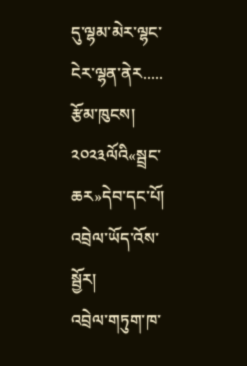དུ་ལྷམ་མེར་ལྷང་ངེར་ལྷན་ནེར.....
རྩོམ་ཁུངས། ༢༠༢༣ལོའི«སྦྲང་ཆར»དེབ་དང་པོ།
འབྲེལ་ཡོད་འོས་སྦྱོར།
འབྲེལ་གཏུག་ཁ་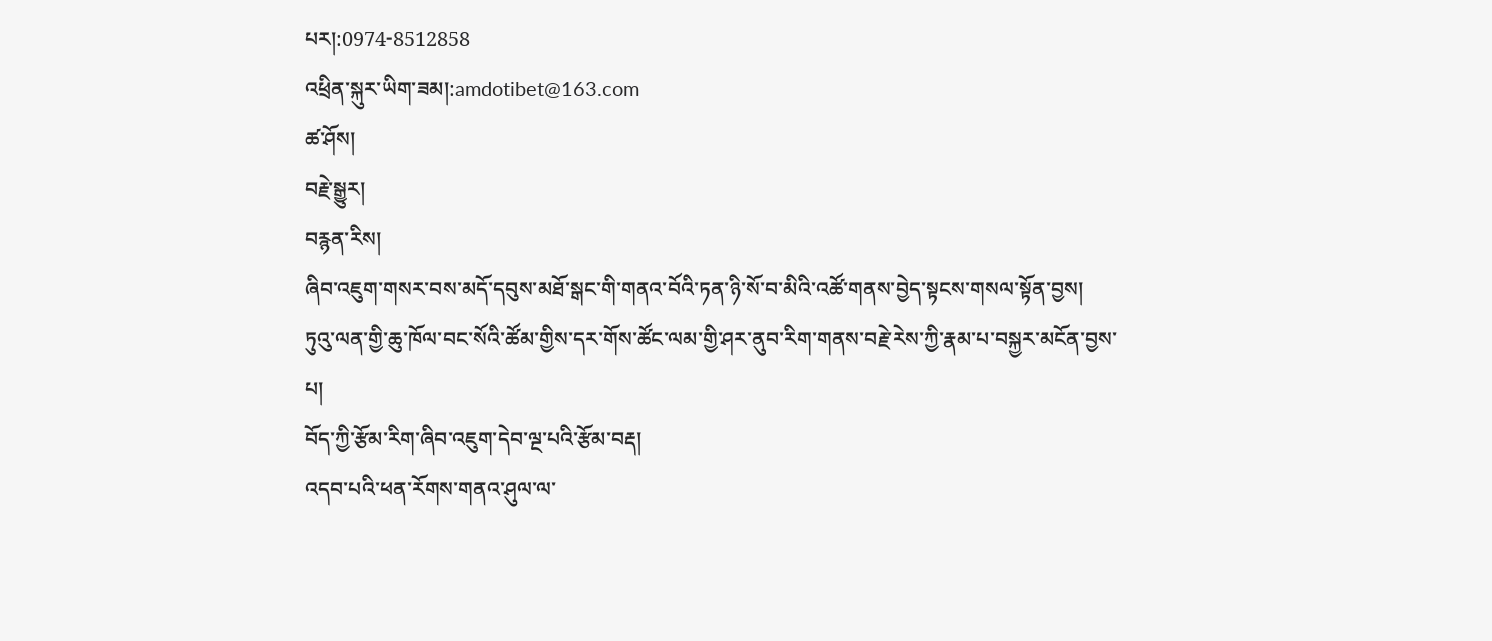པར།:0974-8512858
འཕྲིན་སྐུར་ཡིག་ཟམ།:amdotibet@163.com
ཚ་ཤོས།
བརྗེ་སྒྱུར།
བརྙན་རིས།
ཞིབ་འཇུག་གསར་བས་མདོ་དབུས་མཐོ་སྒང་གི་གནའ་བོའི་ཏན་ཉི་སོ་བ་མིའི་འཚོ་གནས་བྱེད་སྟངས་གསལ་སྟོན་བྱས།
ཏུའུ་ལན་གྱི་ཆུ་ཁོལ་བང་སོའི་ཚོམ་གྱིས་དར་གོས་ཚོང་ལམ་གྱི་ཤར་ནུབ་རིག་གནས་བརྗེ་རེས་ཀྱི་རྣམ་པ་བསྐྱར་མངོན་བྱས་པ།
བོད་ཀྱི་རྩོམ་རིག་ཞིབ་འཇུག་དེབ་ལྔ་པའི་རྩོམ་བརྡ།
འདབ་པའི་ཕན་རོགས་གནའ་ཤུལ་ལ་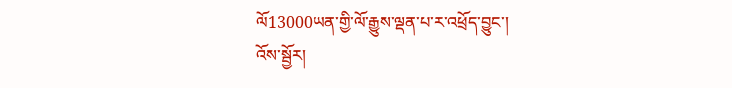ལོ13000ཡན་གྱི་ལོ་རྒྱུས་ལྡན་པ་ར་འཕྲོད་བྱུང་།
འོས་སྦྱོར།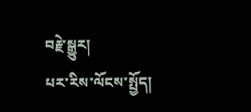བརྗེ་སྒྱུར།
པར་རིས་ལོངས་སྤྱོད།